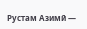Рустам Азимӣ —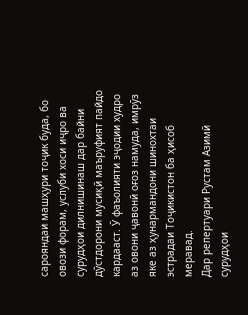сарояндаи машҳури тоҷик буда, бо овози форам, услуби хоси иҷро ва сурудҳои дилнишинаш дар байни дӯстдорони мусиқӣ маъруфият пайдо кардааст. Ӯ фаъолияти эҷодии худро аз овони ҷавонӣ оғоз намуда, имрӯз яке аз ҳунармандони шинохтаи эстрадаи Тоҷикистон ба ҳисоб меравад.
Дар репертуари Рустам Азимӣ сурудҳои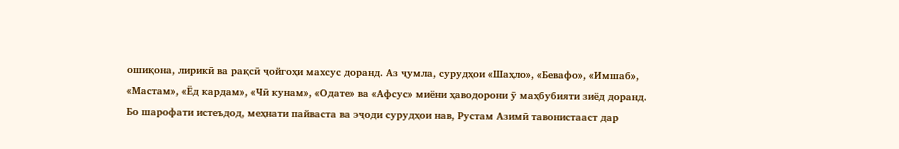ошиқона, лирикӣ ва рақсӣ ҷойгоҳи махсус доранд. Аз ҷумла, сурудҳои «Шаҳло», «Бевафо», «Имшаб», «Мастам», «Ёд кардам», «Чӣ кунам», «Одате» ва «Афсус» миёни ҳаводорони ӯ маҳбубияти зиёд доранд.
Бо шарофати истеъдод, меҳнати пайваста ва эҷоди сурудҳои нав, Рустам Азимӣ тавонистааст дар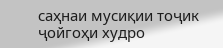саҳнаи мусиқии тоҷик ҷойгоҳи худро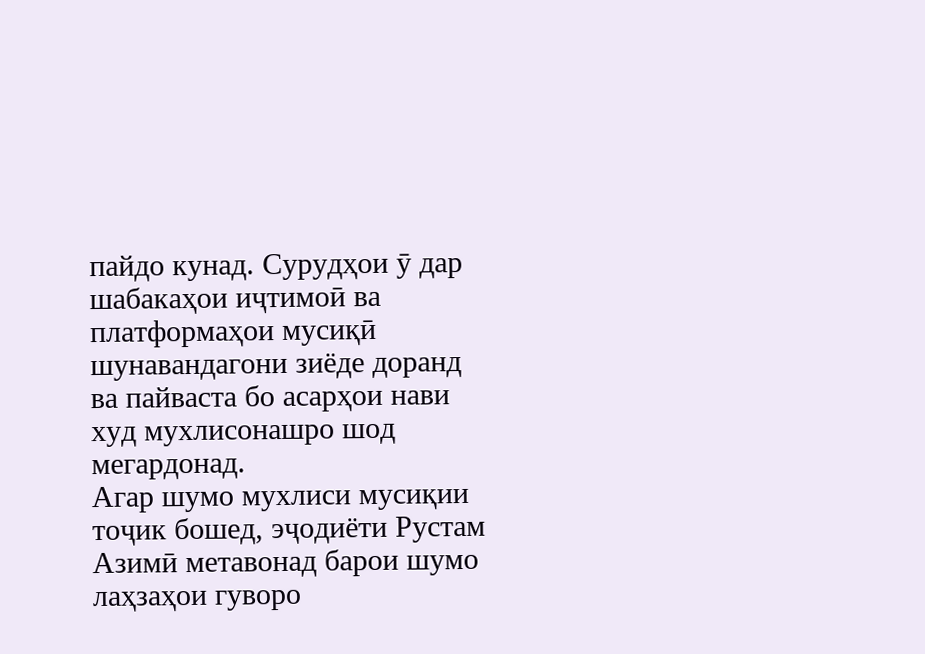пайдо кунад. Сурудҳои ӯ дар шабакаҳои иҷтимоӣ ва платформаҳои мусиқӣ шунавандагони зиёде доранд ва пайваста бо асарҳои нави худ мухлисонашро шод мегардонад.
Агар шумо мухлиси мусиқии тоҷик бошед, эҷодиёти Рустам Азимӣ метавонад барои шумо лаҳзаҳои гуворо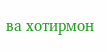ва хотирмон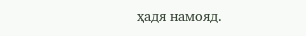ҳадя намояд.